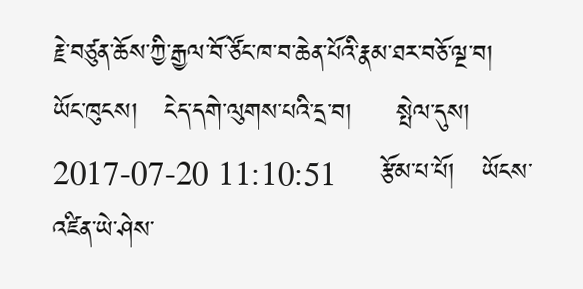རྗེ་བཙུན་ཆོས་ཀྱི་རྒྱལ་བོ་ཙོང་ཁ་བ་ཆེན་པོའི་རྣམ་ཐར་བཅོ་ལྔ་བ།
ཡོང་ཁུངས།   ངེད་དགེ་ལུགས་པའི་དྲ་བ།     སྤེལ་དུས།  2017-07-20 11:10:51     རྩོམ་པ་པོ།   ཡོངས་འཛིན་ཡེ་ཤེས་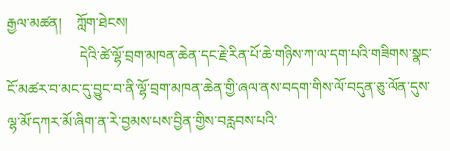རྒྱལ་མཚན།    ཀློག་ཐེངས།
                    དེའི་ཚེ་ལྷོ་བྲག་མཁན་ཆེན་དང་རྗེ་རིན་པོ་ཆེ་གཉིས་ཀ་ལ་དག་པའི་གཟིགས་སྣང་ངོ་མཚར་བ་མང་དུ་བྱུང་བ་ནི་ལྷོ་བྲག་མཁན་ཆེན་གྱི་ཞལ་ནས་བདག་གིས་ལོ་བདུན་ཅུ་ལོན་དུས་ལྷ་མོ་དཀར་མོ་ཞིག་ན་རེ་བྱམས་པས་བྱིན་གྱིས་བརླབས་པའི་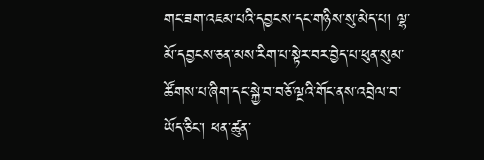གང་ཟག་འཇམ་པའི་དབྱངས་དང་གཉིས་སུ་མེད་པ། ལྷ་མོ་དབྱངས་ཅན་མས་རིག་པ་སྟེར་བར་བྱེད་པ་ཕུན་སུམ་ཚོགས་པ་ཞིག་དང་སྐྱེ་བ་བཅོ་ལྔའི་གོང་ནས་འབྲེལ་བ་ཡོད་ཅིང་། ཕན་ཚུན་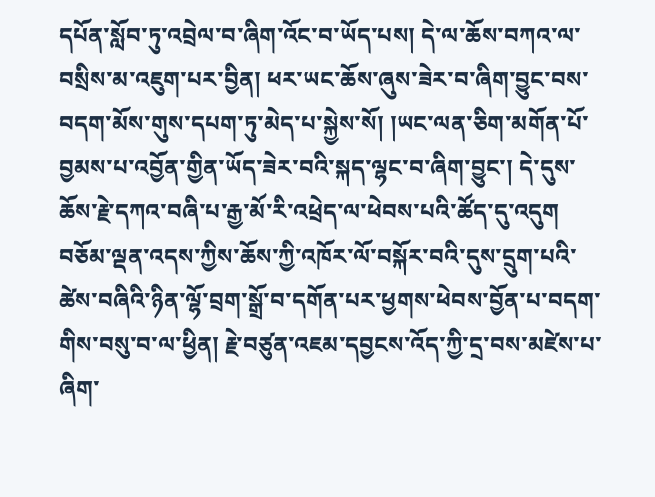དཔོན་སློབ་ཏུ་འབྲེལ་བ་ཞིག་འོང་བ་ཡོད་པས། དེ་ལ་ཆོས་བཀའ་ལ་བསྲིས་མ་འཇུག་པར་བྱིན། ཕར་ཡང་ཆོས་ཞུས་ཟེར་བ་ཞིག་བྱུང་བས་བདག་མོས་གུས་དཔག་ཏུ་མེད་པ་སྐྱེས་སོ། །ཡང་ལན་ཅིག་མགོན་པོ་བྱམས་པ་འབྱོན་གྱིན་ཡོད་ཟེར་བའི་སྐད་ལྷང་བ་ཞིག་བྱུང་། དེ་དུས་ཆོས་རྗེ་དཀའ་བཞི་པ་རྒྱ་མོ་རི་འཕྲེད་ལ་ཕེབས་པའི་ཚོད་དུ་འདུག བཅོམ་ལྡན་འདས་ཀྱིས་ཆོས་ཀྱི་འཁོར་ལོ་བསྐོར་བའི་དུས་དྲུག་པའི་ཚེས་བཞིའི་ཉིན་ལྷོ་བྲག་སྒྲོ་བ་དགོན་པར་ཕྱགས་ཕེབས་བྱོན་པ་བདག་གིས་བསུ་བ་ལ་ཕྱིན། རྗེ་བཙུན་འཇམ་དབྱངས་འོད་ཀྱི་དྲ་བས་མཛེས་པ་ཞིག་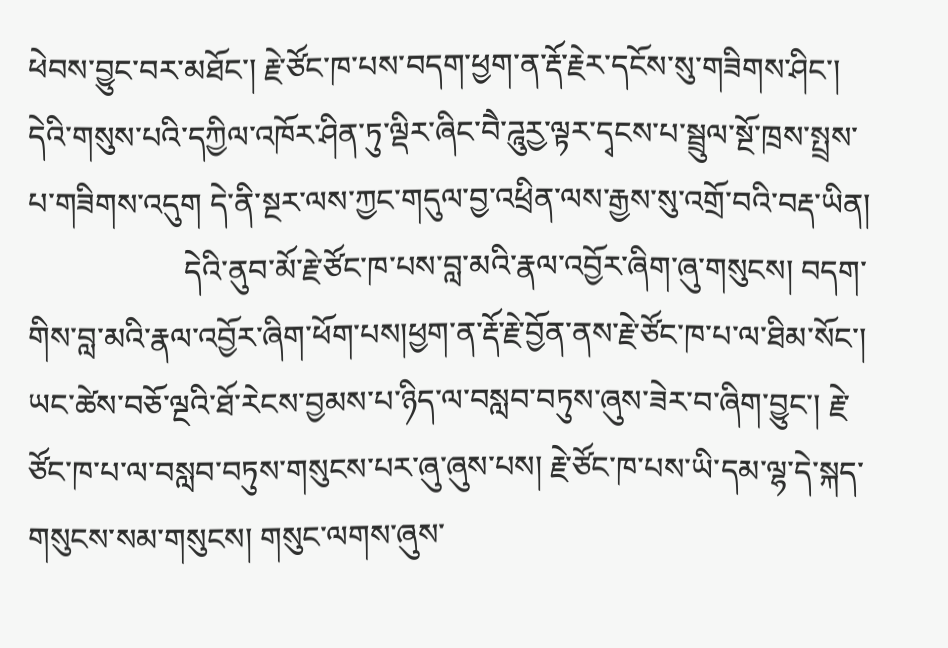ཕེབས་བྱུང་བར་མཐོང་། རྗེ་ཙོང་ཁ་པས་བདག་ཕྱག་ན་རྡོ་རྗེར་དངོས་སུ་གཟིགས་ཤིང་། དེའི་གསུས་པའི་དཀྱིལ་འཁོར་ཤིན་ཏུ་ལྡིར་ཞིང་བཻ་ཌཱུརྱ་ལྟར་དྭངས་པ་སྦྲུལ་སྔོ་ཁྲས་སྤྲས་པ་གཟིགས་འདུག དེ་ནི་སྔར་ལས་ཀྱང་གདུལ་བྱ་འཕྲིན་ལས་རྒྱས་སུ་འགྲོ་བའི་བརྡ་ཡིན།
                    དེའི་ནུབ་མོ་རྗེ་ཙོང་ཁ་པས་བླ་མའི་རྣལ་འབྱོར་ཞིག་ཞུ་གསུངས། བདག་གིས་བླ་མའི་རྣལ་འབྱོར་ཞིག་ཕོག་པས།ཕྱག་ན་རྡོ་རྗེ་བྱོན་ནས་རྗེ་ཙོང་ཁ་པ་ལ་ཐིམ་སོང་། ཡང་ཚེས་བཅོ་ལྔའི་ཐོ་རེངས་བྱམས་པ་ཉིད་ལ་བསླབ་བཏུས་ཞུས་ཟེར་བ་ཞིག་བྱུང་། རྗེ་ཙོང་ཁ་པ་ལ་བསླབ་བཏུས་གསུངས་པར་ཞུ་ཞུས་པས། རྗེ་ཙོང་ཁ་པས་ཡི་དམ་ལྷ་དེ་སྐད་གསུངས་སམ་གསུངས། གསུང་ལགས་ཞུས་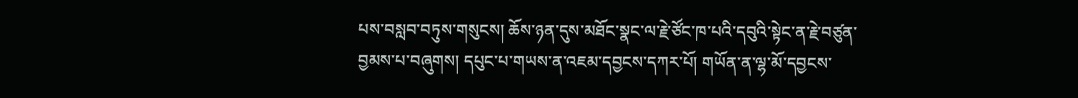པས་བསླབ་བཏུས་གསུངས། ཆོས་ཉན་དུས་མཐོང་སྣང་ལ་རྗེ་ཙོང་ཁ་པའི་དབུའི་སྟེང་ན་རྗེ་བཙུན་བྱམས་པ་བཞུགས། དཔུང་པ་གཡས་ན་འཇམ་དབྱངས་དཀར་པོ། གཡོན་ན་ལྷ་མོ་དབྱངས་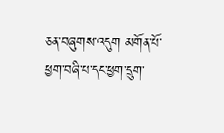ཅན་བཞུགས་འདུག མགོན་པོ་ཕྱག་བཞི་པ་དང་ཕྱག་དྲུག་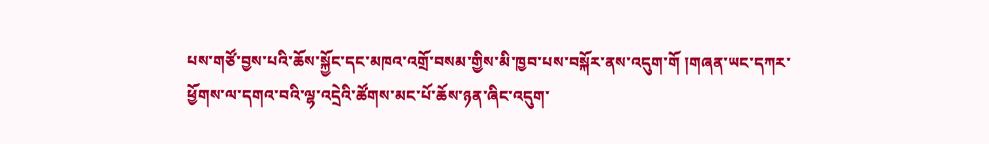པས་གཙོ་བྱས་པའི་ཆོས་སྐྱོང་དང་མཁའ་འགྲོ་བསམ་གྱིས་མི་ཁྱབ་པས་བསྐོར་ནས་འདུག་གོ །གཞན་ཡང་དཀར་ཕྱོགས་ལ་དགའ་བའི་ལྷ་འདྲེའི་ཚོགས་མང་པོ་ཆོས་ཉན་ཞིང་འདུག་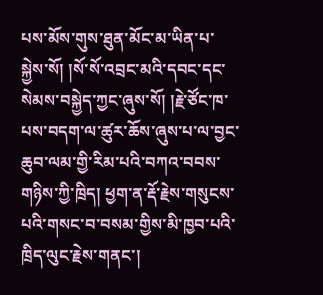པས་མོས་གུས་ཐུན་མོང་མ་ཡིན་པ་སྐྱེས་སོ། །སོ་སོ་འབྲང་མའི་དབང་དང་སེམས་བསྐྱེད་ཀྱང་ཞུས་སོ། །རྗེ་ཙོང་ཁ་པས་བདག་ལ་ཚུར་ཆོས་ཞུས་པ་ལ་བྱང་ཆུབ་ལམ་གྱི་རིམ་པའི་བཀའ་བབས་གཉིས་ཀྱི་ཁྲིད། ཕྱག་ན་རྡོ་རྗེས་གསུངས་པའི་གསང་བ་བསམ་གྱིས་མི་ཁྱབ་པའི་ཁྲིད་ལུང་རྗེས་གནང་།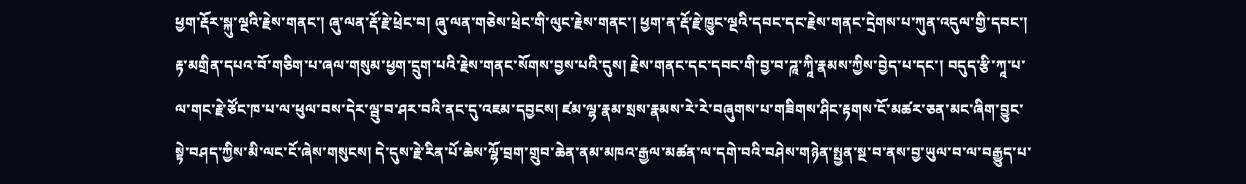ཕྱག་རྡོར་སྐུ་ལྔའི་རྗེས་གནང་། ཞུ་ལན་རྡོ་རྗེ་ཕྲེང་བ། ཞུ་ལན་གཅེས་ཕྲེང་གི་ལུང་རྗེས་གནང་། ཕྱག་ན་རྡོ་རྗེ་ཁྱུང་ལྔའི་དབང་དང་རྗེས་གནང་དྲེགས་པ་ཀུན་འདུལ་གྱི་དབང་། རྟ་མགྲིན་དཔའ་བོ་གཅིག་པ་ཞལ་གསུམ་ཕྱག་དྲུག་པའི་རྗེས་གནང་སོགས་བྱས་པའི་དུས། རྗེས་གནང་དང་དབང་གི་བྱ་བ་ཌཱ་ཀཱི་རྣམས་ཀྱིས་བྱེད་པ་དང་། བདུད་རྩི་ཀཱ་པ་ལ་གང་རྗེ་ཙོང་ཁ་པ་ལ་ཕུལ་བས་དེར་ལྦུ་བ་ཤར་བའི་ནང་དུ་འཇམ་དབྱངས། ཛམ་ལྷ་རྣམ་སྲས་རྣམས་རེ་རེ་བཞུགས་པ་གཟིགས་ཤིང་རྟགས་ངོ་མཚར་ཅན་མང་ཞིག་བྱུང་སྟེ་བཤད་ཀྱིས་མི་ལང་ངོ་ཞེས་གསུངས། དེ་དུས་རྗེ་རིན་པོ་ཆེས་ལྷོ་བྲག་གྲུབ་ཆེན་ནམ་མཁའ་རྒྱལ་མཚན་ལ་དགེ་བའི་བཤེས་གཉེན་སྤྱན་སྔ་བ་ནས་བྱ་ཡུལ་བ་ལ་བརྒྱུད་པ་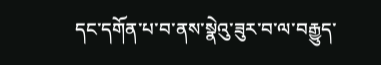དང་དགོན་པ་བ་ནས་སྣེའུ་ཟུར་བ་ལ་བརྒྱུད་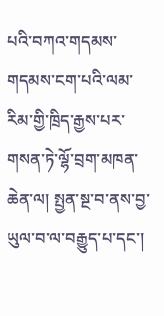པའི་བཀའ་གདམས་གདམས་ངག་པའི་ལམ་རིམ་གྱི་ཁྲིད་རྒྱས་པར་གསན་ཏེ་ལྷོ་བྲག་མཁན་ཆེན་ལ། སྤྱན་སྔ་བ་ནས་བྱ་ཡུལ་བ་ལ་བརྒྱུད་པ་དང་།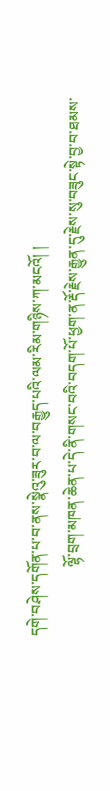དགེ་བཤེས་དགོན་པ་བ་ནས་སྣེའུ་ཟུར་བ་ལ་བརྒྱུད་པའི་ལམ་རིམ་གཉིས་ཀ་མངའོ། །
                   ལྷོ་བྲག་མཁན་ཆེན་པ་དེ་ནི་གསང་བའི་བདག་པོ་ཕྱག་ན་རྡོ་རྗེས་རྒྱུན་དུ་རྗེས་སུ་བཟུང་སྟེ་བྱ་བ་ཐམས་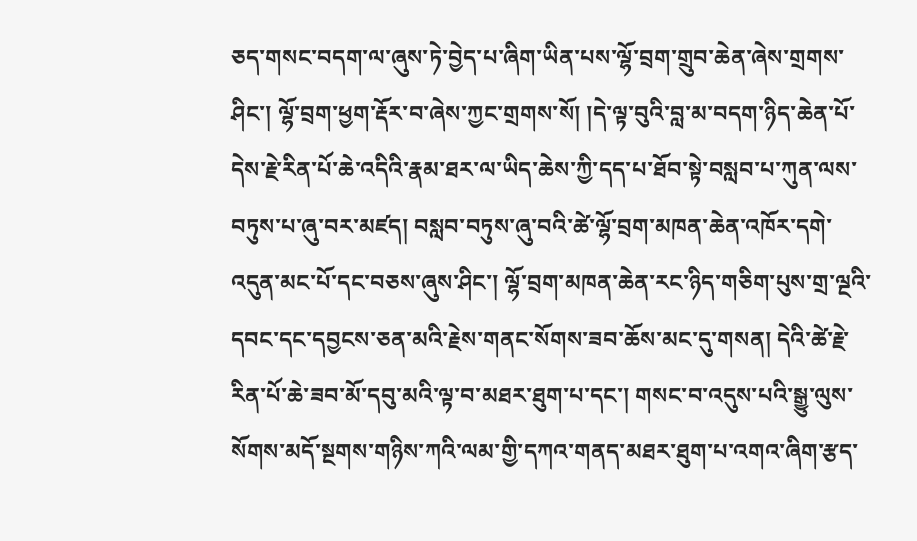ཅད་གསང་བདག་ལ་ཞུས་ཏེ་བྱེད་པ་ཞིག་ཡིན་པས་ལྷོ་བྲག་གྲུབ་ཆེན་ཞེས་གྲགས་ཤིང་། ལྷོ་བྲག་ཕྱག་རྡོར་བ་ཞེས་ཀྱང་གྲགས་སོ། །དེ་ལྟ་བུའི་བླ་མ་བདག་ཉིད་ཆེན་པོ་དེས་རྗེ་རིན་པོ་ཆེ་འདིའི་རྣམ་ཐར་ལ་ཡིད་ཆེས་ཀྱི་དད་པ་ཐོབ་སྟེ་བསླབ་པ་ཀུན་ལས་བཏུས་པ་ཞུ་བར་མཛད། བསླབ་བཏུས་ཞུ་བའི་ཚེ་ལྷོ་བྲག་མཁན་ཆེན་འཁོར་དགེ་འདུན་མང་པོ་དང་བཅས་ཞུས་ཤིང་། ལྷོ་བྲག་མཁན་ཆེན་རང་ཉིད་གཅིག་པུས་གྲ་ལྔའི་དབང་དང་དབྱངས་ཅན་མའི་རྗེས་གནང་སོགས་ཟབ་ཆོས་མང་དུ་གསན། དེའི་ཚེ་རྗེ་རིན་པོ་ཆེ་ཟབ་མོ་དབུ་མའི་ལྟ་བ་མཐར་ཐུག་པ་དང་། གསང་བ་འདུས་པའི་སྒྱུ་ལུས་སོགས་མདོ་སྔགས་གཉིས་ཀའི་ལམ་གྱི་དཀའ་གནད་མཐར་ཐུག་པ་འགའ་ཞིག་རྩད་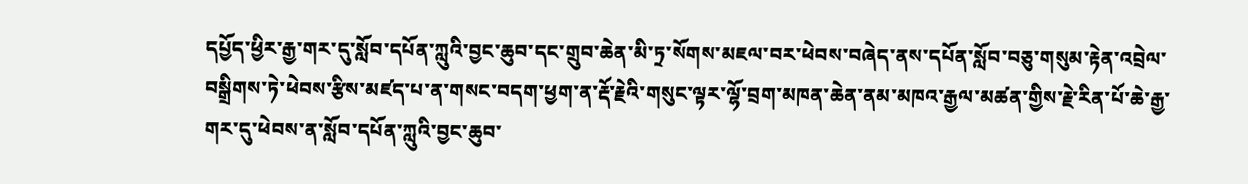དཔྱོད་ཕྱིར་རྒྱ་གར་དུ་སློབ་དཔོན་ཀླུའི་བྱང་ཆུབ་དང་གྲུབ་ཆེན་མི་ཏྲ་སོགས་མཇལ་བར་ཕེབས་བཞེད་ནས་དཔོན་སློབ་བཅུ་གསུམ་རྟེན་འབྲེལ་བསྒྲིགས་ཏེ་ཕེབས་རྩིས་མཛད་པ་ན་གསང་བདག་ཕྱག་ན་རྡོ་རྗེའི་གསུང་ལྟར་ལྷོ་བྲག་མཁན་ཆེན་ནམ་མཁའ་རྒྱལ་མཚན་གྱིས་རྗེ་རིན་པོ་ཆེ་རྒྱ་གར་དུ་ཕེབས་ན་སློབ་དཔོན་ཀླུའི་བྱང་ཆུབ་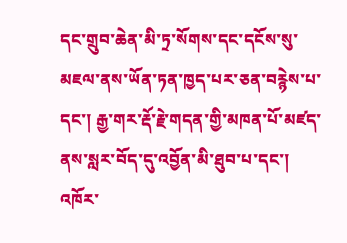དང་གྲུབ་ཆེན་མི་ཏྲ་སོགས་དང་དངོས་སུ་མཇལ་ནས་ཡོན་ཏན་ཁྱད་པར་ཅན་བརྙེས་པ་དང་། རྒྱ་གར་རྡོ་རྗེ་གདན་གྱི་མཁན་པོ་མཛད་ནས་སླར་བོད་དུ་འབྱོན་མི་ཐུབ་པ་དང་། འཁོར་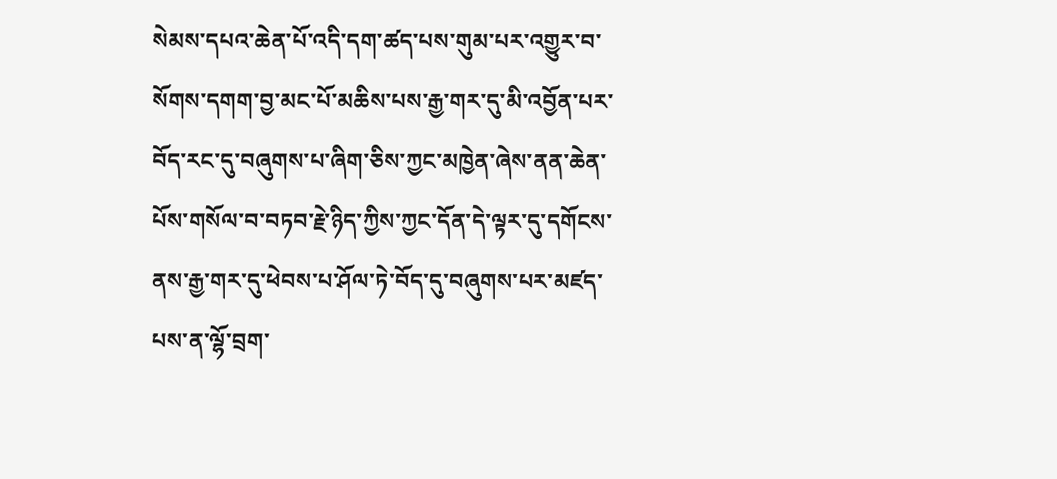སེམས་དཔའ་ཆེན་པོ་འདི་དག་ཚད་པས་གུམ་པར་འགྱུར་བ་སོགས་དགག་བྱ་མང་པོ་མཆིས་པས་རྒྱ་གར་དུ་མི་འབྱོན་པར་བོད་རང་དུ་བཞུགས་པ་ཞིག་ཅིས་ཀྱང་མཁྱེན་ཞེས་ནན་ཆེན་པོས་གསོལ་བ་བཏབ་རྗེ་ཉིད་ཀྱིས་ཀྱང་དོན་དེ་ལྟར་དུ་དགོངས་ནས་རྒྱ་གར་དུ་ཕེབས་པ་ཤོལ་ཏེ་བོད་དུ་བཞུགས་པར་མཛད་པས་ན་ལྷོ་བྲག་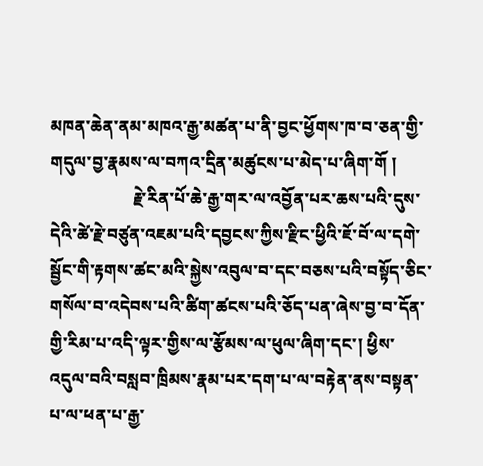མཁན་ཆེན་ནམ་མཁའ་རྒྱ་མཚན་པ་ནི་བྱང་ཕྱོགས་ཁ་བ་ཅན་གྱི་གདུལ་བྱ་རྣམས་ལ་བཀའ་དྲིན་མཚུངས་པ་མེད་པ་ཞིག་གོ །
                    རྗེ་རིན་པོ་ཆེ་རྒྱ་གར་ལ་འབྱོན་པར་ཆས་པའི་དུས་དེའི་ཚེ་རྗེ་བཙུན་འཇམ་པའི་དབྱངས་ཀྱིས་རྫིང་ཕྱིའི་ཇོ་བོ་ལ་དགེ་སྦྱོང་གི་རྟགས་ཚང་མའི་སྐྱེས་འབུལ་བ་དང་བཅས་པའི་བསྟོད་ཅིང་གསོལ་བ་འདེབས་པའི་ཚིག་ཚངས་པའི་ཅོད་པན་ཞེས་བྱ་བ་དོན་གྱི་རིམ་པ་འདི་ལྟར་གྱིས་ལ་རྩོམས་ལ་ཕུལ་ཞིག་དང་། ཕྱིས་འདུལ་བའི་བསླབ་ཁྲིམས་རྣམ་པར་དག་པ་ལ་བརྟེན་ནས་བསྟན་པ་ལ་ཕན་པ་རྒྱ་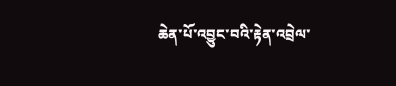ཆེན་པོ་འབྱུང་བའི་རྟེན་འབྲེལ་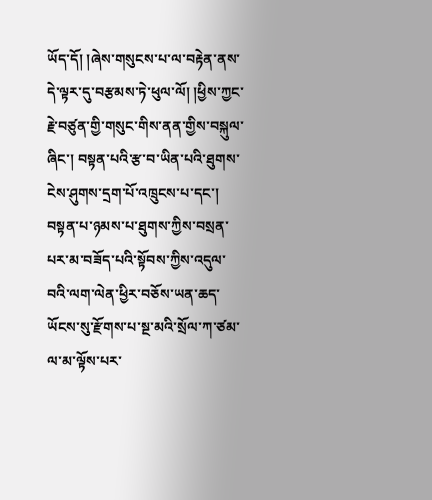ཡོད་དོ། །ཞེས་གསུངས་པ་ལ་བརྟེན་ནས་དེ་ལྟར་དུ་བརྩམས་ཏེ་ཕུལ་ལོ། །ཕྱིས་ཀྱང་རྗེ་བཙུན་གྱི་གསུང་གིས་ནན་གྱིས་བསྐུལ་ཞིང་། བསྟན་པའི་རྩ་བ་ཡིན་པའི་ཐུགས་ངེས་ཤུགས་དྲག་པོ་འཁྲུངས་པ་དང་། བསྟན་པ་ཉམས་པ་ཐུགས་ཀྱིས་བསྲན་པར་མ་བཟོད་པའི་སྟོབས་ཀྱིས་འདུལ་བའི་ལག་ལེན་ཕྱིར་བཅོས་ཡན་ཆད་ཡོངས་སུ་རྫོགས་པ་སྔ་མའི་སྲོལ་ཀ་ཙམ་ལ་མ་ལྟོས་པར་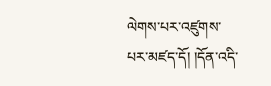ལེགས་པར་འཛུགས་པར་མཛད་དོ། །དོན་འདི་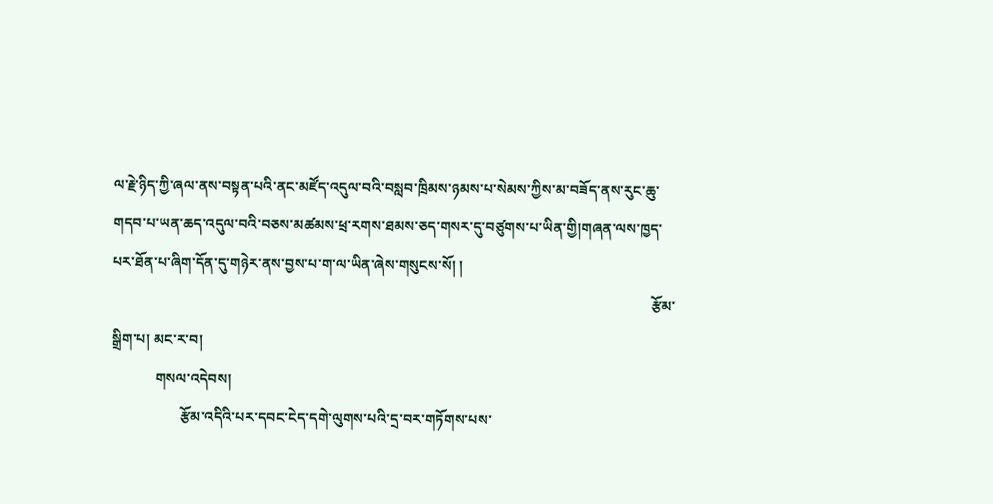ལ་རྗེ་ཉིད་ཀྱི་ཞལ་ནས་བསྟན་པའི་ནང་མཛོད་འདུལ་བའི་བསླབ་ཁྲིམས་ཉམས་པ་སེམས་ཀྱིས་མ་བཟོད་ནས་རུང་ཆུ་གདབ་པ་ཡན་ཆད་འདུལ་བའི་བཅས་མཚམས་ཕྲ་རགས་ཐམས་ཅད་གསར་དུ་བཙུགས་པ་ཡིན་གྱི།གཞན་ལས་ཁྱད་པར་ཐོན་པ་ཞིག་དོན་དུ་གཉེར་ནས་བྱས་པ་ག་ལ་ཡིན་ཞེས་གསུངས་སོ། །
                                                                                                                                                    རྩོམ་སྒྲིག་པ། མང་ར་བ།
            གསལ་འདེབས།
                   རྩོམ་འདིའི་པར་དབང་ངེད་དགེ་ལུགས་པའི་དྲ་བར་གཏོགས་པས་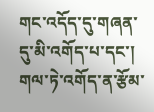གང་འདོད་དུ་གཞན་དུ་མི་འགོད་པ་དང་། གལ་ཏེ་འགོད་ན་རྩོམ་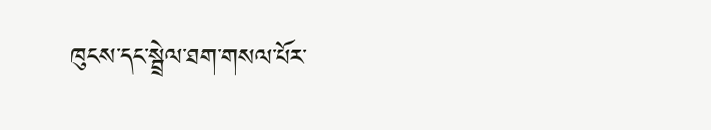ཁུངས་དང་སྦྲེལ་ཐག་གསལ་པོར་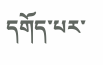དགོད་པར་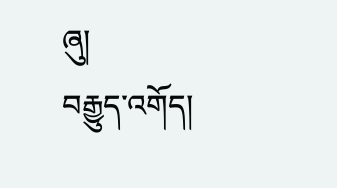ཞུ།
བརྒྱུད་འགོད།